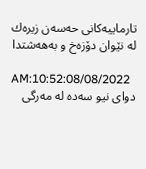تارماییه‌كانی حه‌سه‌ن زیره‌ك له‌ نێوان دۆزه‌خ و به‌هه‌شتدا

AM:10:52:08/08/2022
دوای نیو سه‌ده‌ له‌ مه‌رگی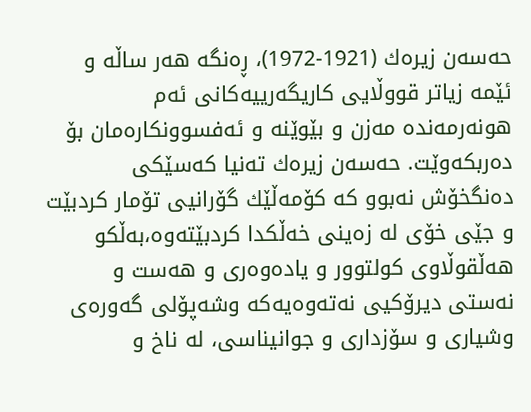حه‌سه‌ن زیره‌ك (1921-1972)، ڕه‌نگه‌ هه‌ر ساڵه‌ و ئێمه‌ زیاتر قووڵایی كاریگه‌رییه‌كانی ئه‌م هونه‌رمه‌نده‌ مه‌زن و بێوێنه‌ و ئه‌فسوونكاره‌مان بۆ ده‌ربكه‌وێت. حه‌سه‌ن زیره‌ك ته‌نیا كه‌سێكی ده‌نگخۆش نه‌بوو كه‌ كۆمه‌ڵێك گۆرانیی تۆمار كردبێت و جێی خۆی له‌ زه‌ینی خه‌ڵكدا كردبێته‌وه،‌به‌ڵكو هه‌ڵقوڵاوی كولتوور و یاده‌وه‌ری و هه‌ست و نه‌ستی دیرۆكیی نه‌ته‌وه‌یه‌كه‌ و‌شه‌پۆلی گه‌وره‌ی وشیاری و سۆزداری و جوانیناسی، له‌ ناخ و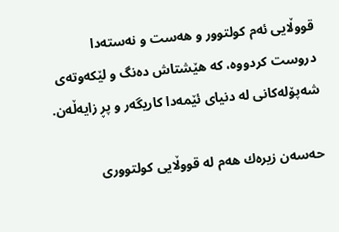قووڵایی ئه‌م كولتوور و هه‌ست و نه‌سته‌دا دروست كردووه‌، كه‌ هێشتاش ده‌نگ و لێكه‌وته‌ی شه‌پۆله‌كانی له‌ دنیای ئێمه‌دا كاریگه‌ر و پڕ زایه‌ڵه‌ن.

حه‌سه‌ن زیره‌ك هه‌م له‌ قووڵایی كولتووری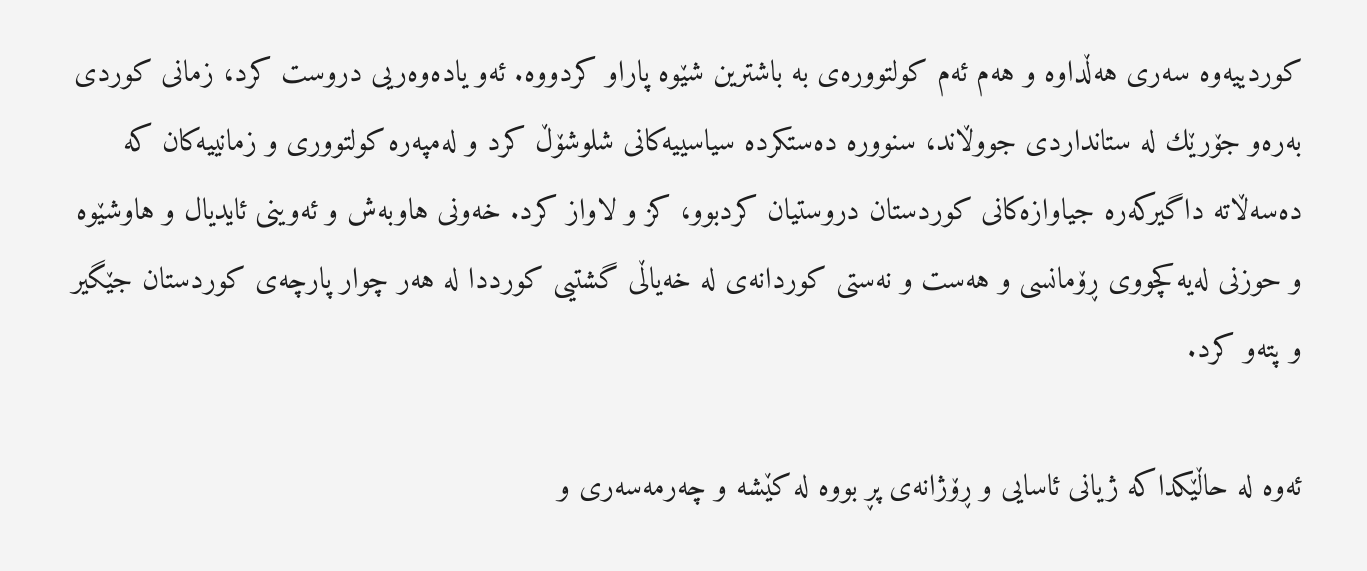كوردییه‌وه‌ سه‌ری هه‌ڵداوه‌ و هه‌م ئه‌م كولتووره‌ی به‌ باشترین شێوه‌ پاراو كردووه. ئه‌و یاده‌وه‌ریی دروست كرد، زمانی كوردی به‌ره‌و جۆرێك له‌ ستانداردی جووڵاند، سنووره‌ ده‌ستكرده‌ سیاسییه‌كانی شلوشۆڵ كرد و له‌مپه‌ره‌ كولتووری و زمانییه‌كان كه‌ ده‌سه‌ڵاته‌ داگیركه‌ره‌ جیاوازه‌كانی كوردستان دروستیان كردبوو، كز و لاواز كرد. خه‌ونی هاوبه‌ش و ئه‌وینی ئایدیال و هاوشێوه‌ و حوزنی له‌یه‌كچووی ڕۆمانسی و هه‌ست و نه‌ستی كوردانه‌ی له‌ خه‌یاڵی گشتیی كورددا له‌ هه‌ر چوار پارچه‌ی كوردستان جێگیر و پته‌و كرد.

ئه‌وه‌ له‌ حاڵێكدا‌كه‌ ژیانی ئاسایی و ڕۆژانه‌ی پڕ بووه‌ له‌ كێشه‌ و چه‌رمه‌سه‌ری و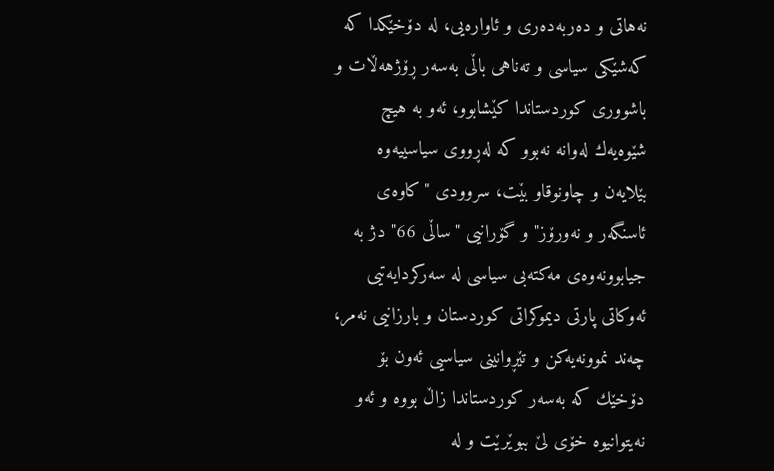نه‌هاتی و ده‌ربه‌ده‌ری و ئاواره‌یی، له‌ دۆخێكدا كه‌ كه‌شێكی سیاسی و ته‌ناهی باڵی به‌سه‌ر ڕۆژهه‌ڵات و باشووری كوردستاندا كێشابوو، ئه‌و به‌ هیچ شێوه‌یه‌ك له‌وانه‌ نه‌بوو كه‌ له‌ڕووی سیاسییه‌وه‌ بێلایه‌ن و چاونوقاو بێت، سروودی "كاوه‌ی ئاسنگه‌ر و نه‌ورۆز" و گۆرانیی "ساڵی 66" دژ به‌ جیابوونه‌وه‌ی مه‌كته‌بی سیاسی له‌ سه‌ركردایه‌تیی ئه‌وكاتی پارتی دیموكراتی كوردستان و بارزانیی نه‌مر، چه‌ند نموونه‌یه‌كن و تێڕوانینی سیاسیی ئه‌ون بۆ دۆخێك كه‌ به‌سه‌ر كوردستاندا زاڵ بووه‌ و ئه‌و نه‌یتوانیوه‌ خۆی لێ ببوێرێت و له‌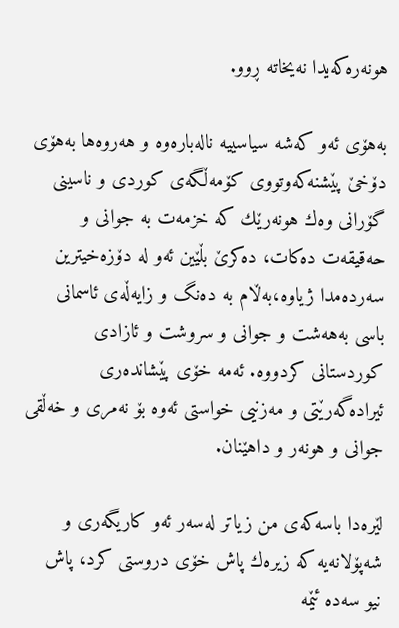هونه‌ره‌كه‌یدا نه‌یخاته‌ ڕوو.

به‌هۆی ئه‌و كه‌شه‌ سیاسییه‌ ناله‌باره‌وه‌ و هه‌روه‌ها به‌هۆی دۆخێ پێشنه‌كه‌وتووی كۆمه‌ڵگه‌ی كوردی و ناسینی گۆرانی وه‌ك هونه‌رێك كه‌ خزمه‌ت به‌ جوانی و حه‌قیقه‌ت ده‌كات، ده‌كرێ بڵێین ئه‌و له‌ دۆزه‌خیترین سه‌رده‌مدا ژیاوه،‌به‌ڵام به‌ ده‌نگ و زایه‌ڵه‌ی ئاسمانی باسی به‌هه‌شت و جوانی و سروشت و ئازادی كوردستانی كردووه. ئه‌مه‌ خۆی پێشانده‌ری ئیراده‌گه‌رێتی و مه‌زنیی خواستی ئه‌وه‌ بۆ نه‌مری و خه‌ڵقی جوانی و هونه‌ر و داهێنان.

لێره‌دا باسه‌كه‌ی من زیاتر له‌سه‌ر ئه‌و كاریگه‌ری و شه‌پۆلانه‌یه‌ كه‌ زیره‌ك پاش خۆی دروستی كرد، پاش نیو سه‌ده‌ ئێمه‌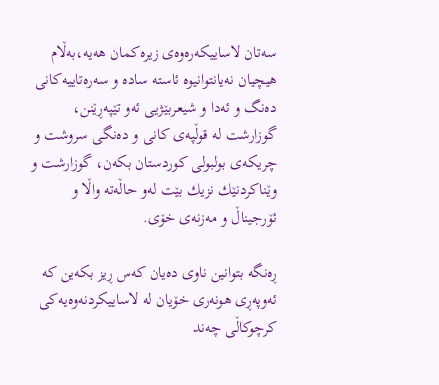سه‌تان لاساییكه‌ره‌وه‌ی زیره‌كمان هه‌یه،‌به‌ڵام هیچیان نه‌یانتوانیوه‌ ئاسته‌ ساده‌ و سه‌ره‌تاییه‌كانی ده‌نگ و ئه‌دا و شیعربێژیی ئه‌و تێپه‌ڕێنن، گوزارشت له‌ قوڵپه‌ی كانی و ده‌نگی سروشت و چریكه‌ی بولبولی كوردستان بكه‌ن، گوزارشت و وێناكردنێك نزیك بێت له‌و حاڵه‌ته‌ واڵا و ئۆرجیناڵ و مه‌زنه‌ی خۆی.

ڕه‌نگه‌ بتوانین ناوی ده‌یان كه‌س ڕیز بكه‌ین كه‌ ئه‌وپه‌ڕی هونه‌ری خۆیان له لاساییكردنه‌وه‌یه‌كی كرچوكاڵی چه‌ند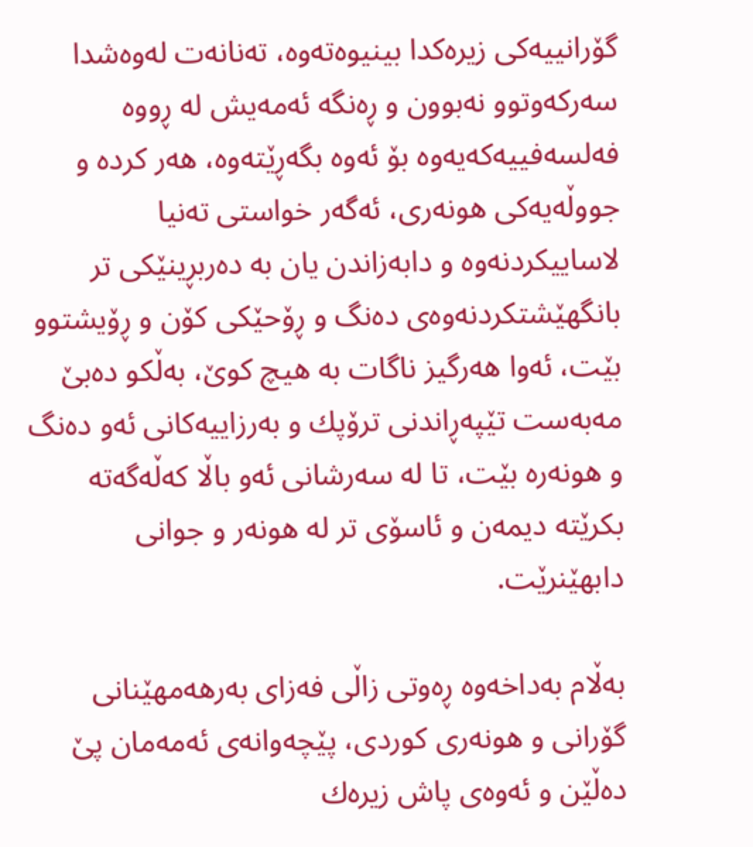گۆرانییه‌كی زیره‌كدا بینیوه‌ته‌وه‌، ته‌نانه‌ت له‌وه‌شدا سه‌ركه‌وتوو نه‌بوون و ڕه‌نگه‌ ئه‌مه‌یش له‌ ڕووه‌ فه‌لسه‌فییه‌كه‌یه‌وه‌ بۆ ئه‌وه‌ بگه‌ڕێته‌وه، هه‌ر كرده‌ و جووڵه‌یه‌كی هونه‌ری، ئه‌گه‌ر خواستی ته‌نیا لاساییكردنه‌وه‌ و دابه‌زاندن یان به‌ ده‌ربڕینێكی تر بانگهێشتكردنه‌وه‌ی ده‌نگ و ڕۆحێكی كۆن و ڕۆیشتوو بێت، ئه‌وا هه‌رگیز ناگات به‌ هیچ كوێ، به‌ڵكو ده‌بێ مه‌به‌ست تێپه‌ڕاندنی ترۆپك و به‌رزاییه‌كانی ئه‌و ده‌نگ و هونه‌ره‌ بێت، تا له‌ سه‌رشانی ئه‌و باڵا كه‌ڵه‌گه‌ته‌ بكرێته‌ دیمه‌ن و ئاسۆی تر له‌ هونه‌ر و جوانی دابهێنرێت.

به‌ڵام به‌داخه‌وه‌ ڕه‌وتی زاڵی فه‌زای به‌رهه‌مهێنانی گۆرانی و هونه‌ری كوردی، پێچه‌وانه‌ی ئه‌مه‌مان پێ ده‌ڵێن و ئه‌وه‌ی پاش زیره‌ك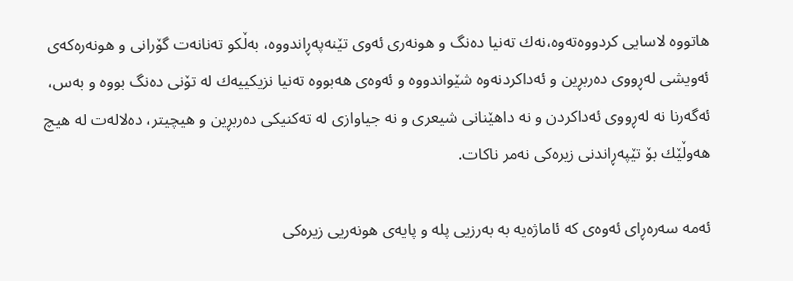هاتووه‌ لاسایی كردووه‌ته‌وه،‌نه‌ك ته‌نیا ده‌نگ و هونه‌ری ئه‌وی تێنه‌په‌ڕاندووه‌، به‌ڵكو ته‌نانه‌ت گۆرانی و هونه‌ره‌كه‌ی ئه‌ویشی له‌ڕووی ده‌ربڕین و ئه‌داكردنه‌وه‌ شێواندووه‌ و ئه‌وه‌ی هه‌بووه‌ ته‌نیا نزیكییه‌ك له‌ تۆنی ده‌نگ بووه‌ و به‌س، ئه‌گه‌رنا نه‌ له‌ڕووی ئه‌داكردن و نه‌ داهێنانی شیعری و نه‌ جیاوازی له‌ ته‌كنیكی ده‌ربڕین و هیچیتر، ده‌لاله‌ت له‌ هیچ هه‌وڵێك بۆ تێپه‌ڕاندنی زیره‌كی نه‌مر ناكات.

ئه‌مه‌ سه‌ره‌ڕای ئه‌وه‌ی كه‌ ئاماژه‌یه‌ به‌ به‌رزیی پله‌ و پایه‌ی هونه‌ریی زیره‌كی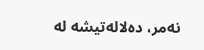نه‌مر، ده‌لاله‌تیشه‌ له‌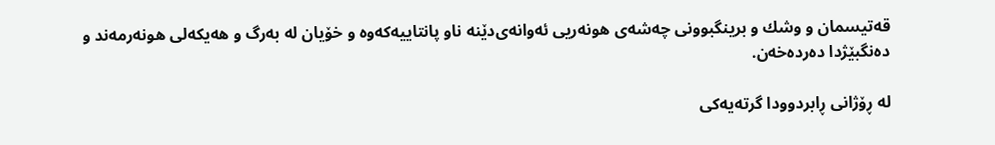قه‌تیسمان و وشك و برینگبوونی چه‌شه‌ی هونه‌ریی ئه‌وانه‌ی‌دێنه‌ ناو پانتاییه‌كه‌وه‌ و خۆیان له‌ به‌رگ و هه‌یكه‌لی هونه‌رمه‌ند و ده‌نگبێژدا ده‌رده‌خه‌ن.

له‌ ڕۆژانی ڕابردوودا گرته‌یه‌كی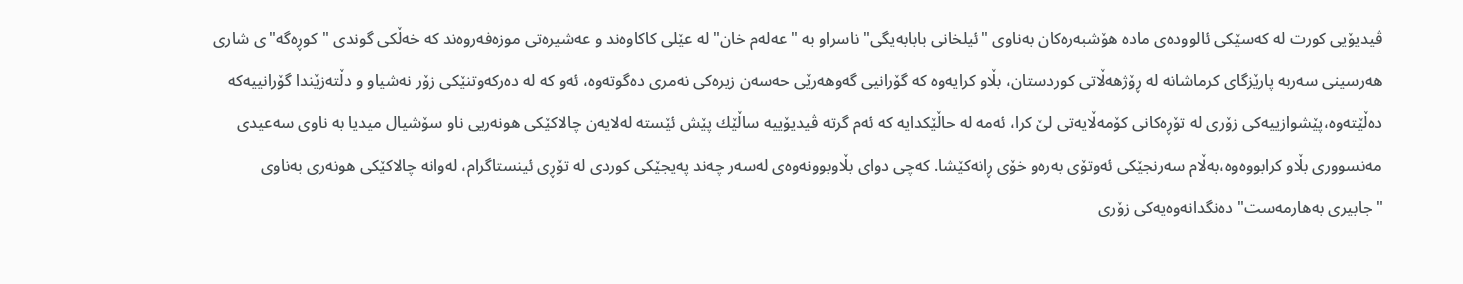ڤیدیۆیی كورت له‌ كه‌سێكی ئالووده‌ی ماده‌ هۆشبه‌ره‌كان به‌ناوی "ئیلخانی بابابه‌یگی" ناسراو به‌ "عه‌له‌م خان" له‌ عێلی كاكاوه‌ند و عه‌شیره‌تی موزه‌فه‌روه‌ند كه‌ خه‌ڵكی گوندی "كوڕه‌گه‌"ی شاری هه‌رسینی سه‌ربه‌ پارێزگای كرماشانه‌ له‌ ڕۆژهه‌ڵاتی كوردستان، بڵاو كرایه‌وه‌ كه‌ گۆرانیی گه‌وهه‌رێی حه‌سه‌ن زیره‌كی نه‌مری ده‌گوته‌وه‌، ئه‌و كه‌ له‌ ده‌ركه‌وتنێكی زۆر نه‌شیاو و دڵته‌زێندا گۆرانییه‌كه‌ ده‌ڵێته‌وه،‌پێشوازییه‌كی زۆری له‌ تۆڕه‌كانی كۆمه‌ڵایه‌تی لێ كرا، ئه‌مه‌ له‌ حاڵێكدایه‌ كه‌ ئه‌م گرته‌ ڤیدیۆییه‌ ساڵێك پێش ئێسته‌ له‌لایه‌ن چالاكێكی هونه‌ریی ناو سۆشیال میدیا به ‌ناوی سه‌عیدی مه‌نسووری بڵاو كرابووه‌وه،‌به‌ڵام سه‌رنجێكی ئه‌وتۆی به‌ره‌و خۆی ڕانه‌كێشا. كه‌چی دوای بڵاوبوونه‌وه‌ی له‌سه‌ر چه‌ند په‌یجێكی كوردی له‌ تۆڕی ئینستاگرام، له‌وانه‌ چالاكێكی هونه‌ری به‌ناوی "جابیری به‌هارمه‌ست" ده‌نگدانه‌وه‌یه‌كی زۆری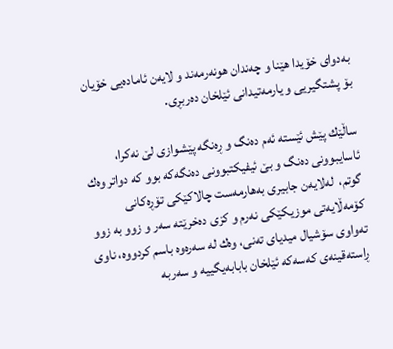به‌دوای خۆیدا هێنا و چه‌ندان هونه‌رمه‌ند و لایه‌ن ئاماده‌یی خۆیان بۆ پشتگیریی و یارمه‌تیدانی ئێلخان ده‌ربڕی‌.

ساڵێك پێش ئێسته‌ ئه‌م ده‌نگ و ڕه‌نگه‌ پێشوازی لێ نه‌كرا، ئاسایبوونی ده‌نگ و بێ ئیفیكتبوونی ده‌نگه‌كه‌ بوو كه‌ دواتر وه‌ك گوتم،  له‌لایه‌ن جابیری به‌هارمه‌ست چالاكێكی تۆڕه‌كانی كۆمه‌ڵایه‌تی موزیكێكی نه‌رم و كزی ده‌خرێته‌ سه‌ر و زوو به‌ زوو ته‌واوی سۆشیال میدیای ‌ته‌نی، وه‌ك له‌ سه‌ره‌وه‌ باسم كردووه،‌ ناوی ڕاسته‌قینه‌ی كه‌سه‌كه‌ ئێلخان بابابه‌یگییه‌ و سه‌ربه‌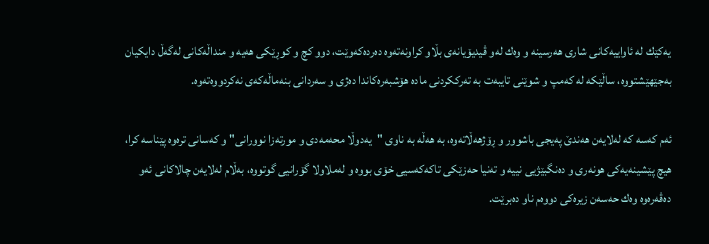یه‌كێك له‌ ئاواییه‌كانی شاری هه‌رسینه‌ و وه‌ك له‌و ڤیدیۆیانه‌ی بڵاو كراونه‌ته‌وه‌ ده‌رده‌كه‌وێت، دوو كچ و كوڕێكی هه‌یه‌ و منداڵه‌كانی له‌گه‌ڵ دایكیان به‌جێهێشتووه‌، ساڵێكه‌ له‌ كه‌مپ و شوێنی تایبه‌ت به‌ ته‌رككردنی ماده‌ هۆشبه‌ره‌كاندا ده‌ژی و سه‌ردانی بنه‌ماڵه‌كه‌ی نه‌كردووه‌ته‌وه‌.

ئه‌م كه‌سه‌ كه‌ له‌لایه‌ن هه‌ندێ په‌یجی باشوور و ڕۆژهه‌ڵاته‌وه‌، به‌ هه‌ڵه‌ به‌ ناوی "یه‌دوڵا محه‌مه‌دی و مورته‌زا نوورانی" و كه‌سانی تره‌وه‌ پێناسه‌ كرا، هیچ پێشینه‌یه‌كی هونه‌ری و ده‌نگبێژیی نییه‌ و ته‌نیا حه‌زێكی تاكه‌كه‌سیی خۆی بووه‌ و له‌ملاولا گۆرانیی گوتووه،‌ به‌ڵام له‌لایه‌ن چالاكانی ئه‌و ده‌ڤه‌ره‌وه‌ وه‌ك حه‌سه‌ن زیره‌كی دووه‌م ناو ده‌برێت.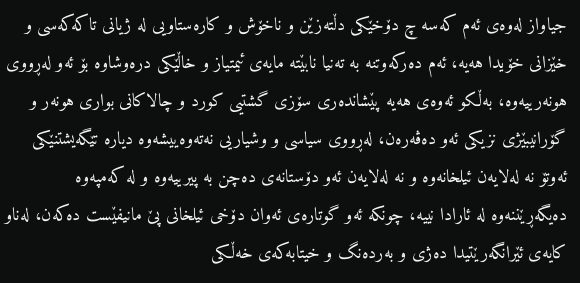جیاواز له‌وه‌ی ئه‌م كه‌سه‌ چ دۆخێكی دڵته‌زێن و ناخۆش و كاره‌ستاویی له‌ ژیانی تاكه‌كه‌سی و خێزانی خۆیدا هه‌یه،‌ ئه‌م ده‌ركه‌وتنه‌ به‌ ته‌نیا نابێته‌ مایه‌ی ئیمتیاز و خاڵێكی دره‌وشاوه‌ بۆ ئه‌و له‌ڕووی هونه‌رییه‌وه،‌ به‌ڵكو ئه‌وه‌ی هه‌یه‌ پێشانده‌ری سۆز‌ی گشتیی كورد و چالاكانی بواری هونه‌ر و گۆرانیبێژی نزیكی ئه‌و ده‌ڤه‌ره‌ن‌، له‌ڕووی سیاسی و وشیاریی نه‌ته‌وه‌ییشه‌وه‌ دیاره‌ تێگه‌یشتنێكی ئه‌وتۆ نه‌ له‌لایه‌ن ئیلخانه‌وه‌ و نه‌ له‌لایه‌ن ئه‌و دۆستانه‌ی ده‌چن به‌ پیرییه‌وه‌ و له‌ كه‌مپه‌وه‌ ده‌یگه‌ڕێننه‌وه‌ له‌ ئارادا نییه،‌ چونكه‌ ئه‌و گوتاره‌ی ئه‌وان دۆخی ئیلخانی پێ مانیفێست ده‌كه‌ن، له‌ناو كایه‌ی ئێرانگه‌رێتیدا ده‌ژی و به‌رده‌نگ و خیتابه‌كه‌ی خه‌ڵكی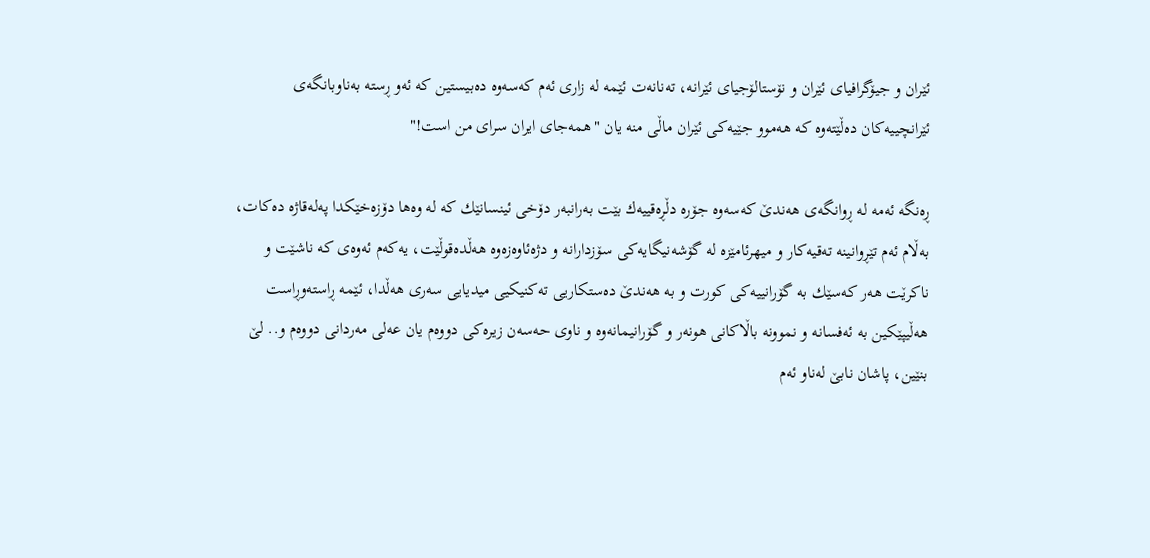ئێران و جیۆگرافیای ئێران و نۆستالۆجیای ئێرانه‌، ته‌نانه‌ت ئێمه‌ له‌ زاری ئه‌م كه‌سه‌وه‌ ده‌بیستین كه‌ ئه‌و ڕسته‌ به‌ناوبانگه‌ی ئێرانچییه‌كان ده‌ڵێته‌وه‌ كه‌ هه‌موو جێیه‌كی ئێران ماڵی منه‌ یان "همه‌جای ایران سرای من است!"

ڕه‌نگه‌ ئه‌مه‌ له‌ ڕوانگه‌ی هه‌ندێ كه‌سه‌وه‌ جۆره‌ دڵڕه‌قییه‌ك بێت به‌رانبه‌ر دۆخی ئینسانێك كه‌ له‌ وه‌ها دۆزه‌خێكدا په‌له‌قاژه‌ ده‌كات، به‌ڵام ئه‌م تێڕوانینه ته‌قیه‌كار و میهرئامێزه‌‌ له‌ گۆشه‌نیگایه‌كی سۆزدارانه‌ و دژه‌ئاوه‌زه‌وه‌ هه‌ڵده‌قوڵێت، یه‌كه‌م ئه‌وه‌ی كه‌ ناشێت و ناكرێت هه‌ر كه‌سێك به‌ گۆرانییه‌كی كورت و به‌ هه‌ندێ ده‌ستكاریی ته‌كنیكیی میدیایی سه‌ری هه‌ڵدا، ئێمه‌ ڕاسته‌وڕاست هه‌ڵیپێكین به‌ ئه‌فسانه‌ و نموونه‌ باڵاكانی هونه‌ر و گۆرانیمانه‌وه‌ و ناوی حه‌سه‌ن زیره‌كی دووه‌م یان عه‌لی مه‌ردانی دووه‌م و.. لێ بنێین، پاشان نابێ له‌ناو ئه‌م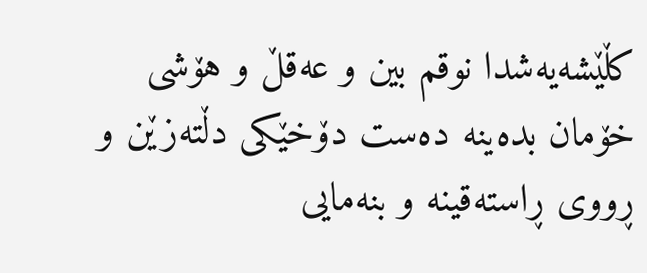كڵێشه‌یه‌شدا نوقم بین و عه‌قڵ و هۆشی خۆمان بده‌ینه‌ ده‌ست دۆخێكی دڵته‌زێن و ڕووی ڕاسته‌قینه‌ و بنه‌مایی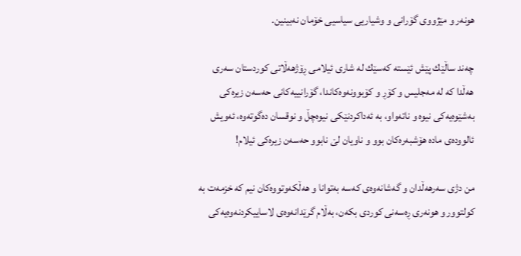هونه‌ر و مێژووی گۆرانی و وشیاریی سیاسیی خۆمان نه‌بینین.

چه‌ند ساڵێك پێش ئێسته‌ كه‌سێك له‌ شاری ئیلامی ڕۆژهه‌ڵاتی كوردستان سه‌ری هه‌ڵدا كه‌ له‌ مه‌جلیس و كۆڕ و كۆبوونه‌وه‌كاندا، گۆرانییه‌كانی حه‌سه‌ن زیره‌كی به‌شێوه‌یه‌كی نیوه‌ و ناته‌واو، به‌ ئه‌داكردنێكی نیوه‌چڵ و نوقسان ده‌گوته‌وه،‌ ئه‌ویش ئالووده‌ی ماده‌ هۆشبه‌ره‌كان بوو و ناویان لێ نابوو حه‌سه‌ن زیره‌كی ئیلام!

من دژی سه‌رهه‌ڵدان و گه‌شانه‌وه‌ی كه‌سه‌ به‌توانا و هه‌ڵكه‌وتووه‌كان نیم كه‌ خزمه‌ت به‌ كو‌لتوور و هونه‌ری ڕه‌سه‌نی كوردی بكه‌ن، به‌ڵام گرێدانه‌وه‌ی لاساییكردنه‌وه‌یه‌كی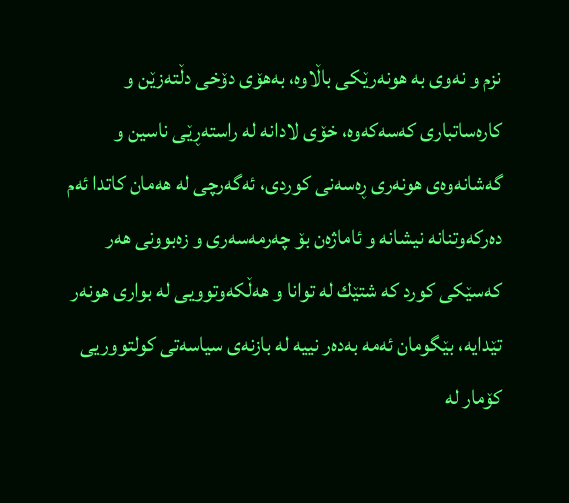نزم و نه‌وی به‌ هونه‌رێكی باڵا‌وه،‌ به‌هۆی دۆخی دڵته‌زێن و كاره‌ساتباری كه‌سه‌كه‌وه،‌ خۆی لادانه‌ له‌ راسته‌ڕێی ناسین و گه‌شانه‌وه‌ی هونه‌ری ڕه‌سه‌نی كوردی، ئه‌گه‌رچی له‌ هه‌مان كاتدا ئه‌م ده‌ركه‌وتنانه‌ نیشانه‌ و ئاماژه‌ن بۆ چه‌رمه‌سه‌ری و زه‌بوونی هه‌ر كه‌سێكی كورد‌ كه‌ شتێك له‌ توانا و هه‌ڵكه‌وتوویی له‌ بواری هونه‌ر تێدایه‌، بێگومان ئه‌مه‌ به‌ده‌ر نییه‌ له‌ بازنه‌ی سیاسه‌تی كولتووریی كۆمار له‌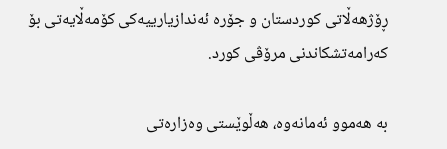ڕۆژهه‌ڵاتی كوردستان و جۆره‌ ئه‌ندازیارییه‌كی كۆمه‌ڵایه‌تی بۆ كه‌رامه‌تشكاندنی مرۆڤی كورد.

به‌ هه‌موو ئه‌مانه‌وه‌، هه‌ڵوێستی وه‌زاره‌تی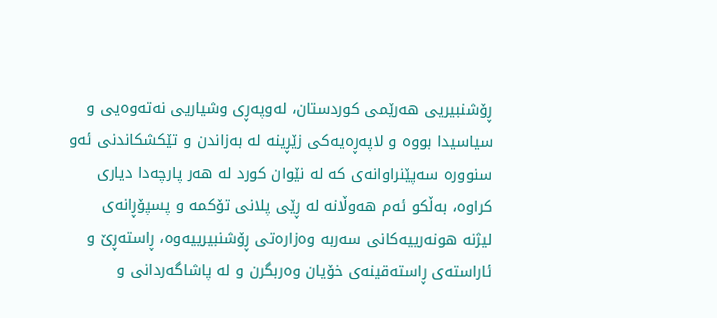ڕۆشنبیریی هه‌رێمی كوردستان، له‌وپه‌ڕی وشیاریی نه‌ته‌وه‌یی و سیاسیدا بووه‌ و لاپه‌ڕه‌یه‌كی زێڕینه‌ له‌ به‌زاندن و تێكشكاندنی ئه‌و سنووره‌ سه‌پێنراوانه‌ی كه‌ له‌ نێوان كورد له‌ هه‌ر پارچه‌دا دیاری كراوه‌، به‌ڵكو ئه‌م هه‌وڵانه‌ له‌ ڕێی پلانی تۆكمه‌ و پسپۆڕانه‌ی لیژنه‌ هونه‌رییه‌كانی سه‌ربه‌ وه‌زاره‌تی ڕۆشنبیرییه‌وه‌، ڕاسته‌ڕێ و ئاراسته‌ی ڕاسته‌قینه‌ی خۆیان وه‌ربگرن و له‌ پاشاگه‌ردانی و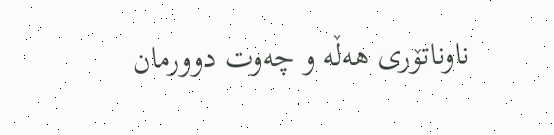ناوناتۆری هه‌ڵه‌ و چه‌وت دوورمان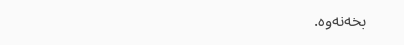بخه‌نه‌وه.